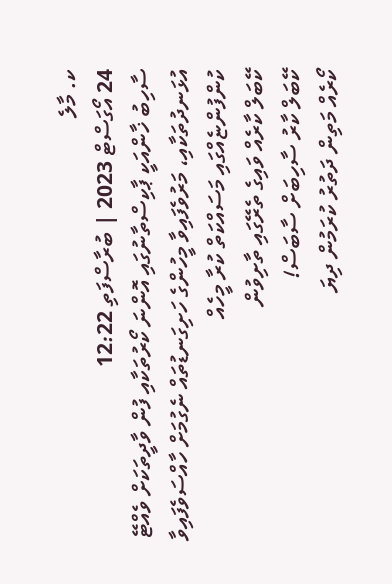ކ. މާލެ
24 އޯގަސްޓް 2023 | ބުރާސްފަތި 12:22
ސާހިބު ޚާންއަކީ ޕާކިސްތާނުގައި އޮންނަ ކޯރުތަކާއި ފުން ވާދީތަކަށް ވެއްޓޭ އުޅަނދުތަކާއި، މަރުވެފައިވާ މީހުންގެ ހަށިގަނޑުތައް ނެގުމަށް ހާއްސަވެފައިވާ ކުންފުންޏެއްގައި މަސައްކަތް ކުރާ މީހެއް
ކޭބަލް ކާރެއް ވައިގެ ތެރޭގައި ތާށިވުން
ކޭބަލް ކާރު ސާހިބަށް ސާބަސް!
ކޯރެއް މަތިން ދަތުރު ކުރަމުން ދިޔަ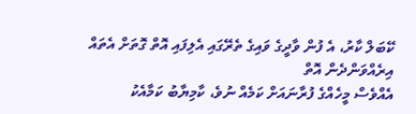ކޭބަލް ކާރު، އެ ފުން ވާދީގެ ވައިގެ ތެރޭގައި އެލިފައި އޮތް ގޮތަށް އެތައް އިރެއްވަންދެން އޮތް
އެއްވެސް މީހެއްގެ ފުރާނައަށް ކަމެއް ނުވެ، ކާމިޔާބު ކަމާއެކު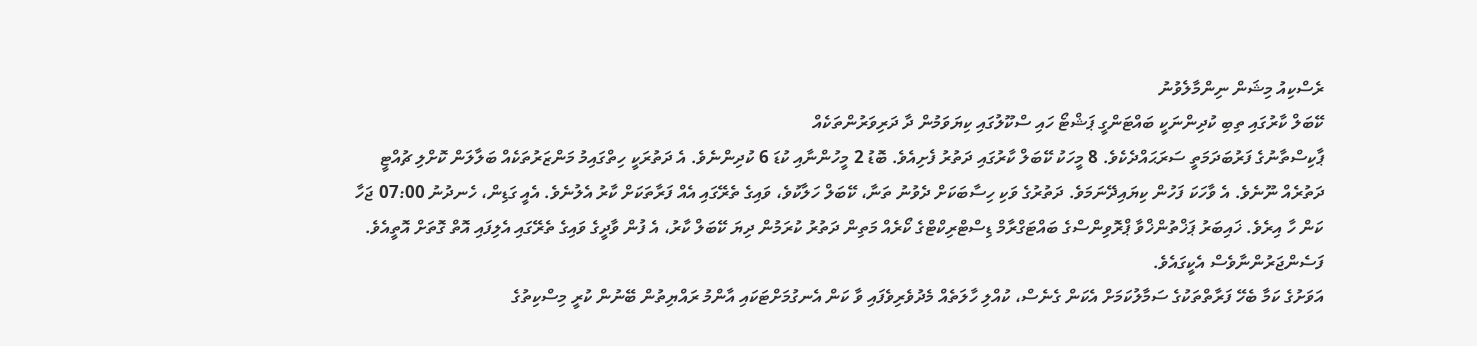ރެސްކިއު މިޝަން ނިންމާލެވުނު
ކޭބަލް ކާރުގައި ތިބި ކުދިންނަކީ ބައްޓަންގީ ޕަޝްޓޯ ހައި ސްކޫލުގައި ކިޔަވަމުން ދާ ދަރިވަރުންތަކެއް
ޕާކިސްތާނުގެ ފަރުބަދަމަތީ ސަރަޙައްދެކެވެ. 8 މީހަކު ކޭބަލް ކާރުގައި ދަތުރު ފެށިއެވެ. ބޮޑު 2 މީހުންނާއި ކުޑަ 6 ކުދިންނެވެ. އެ ދަތުރަކީ ހިތްގައިމު މަންޒަރުތަކެއް ބަލާލަން ކޮށްލި ޗުއްޓީ ދަތުރެއް ނޫނެވެ. އެ ވާހަކަ ފަހުން ކިޔައިދޭނަމަވެ. ދަތުރުގެ ވަކި ހިސާބަކަށް ދެވުނު ތަނާ، ކޭބަލް ހަލާކުވެ، ވައިގެ ތެރޭގައި އެއް ފަރާތަކަށް ކާރު އެލުނެވެ. އެއީ ގަޑިން، ހެނދުނު 07:00 ޖަހާ ކަން ހާ އިރެވެ. ޚައިބަރު ޕަޚްތުންޚްވާ ޕްރޮވިންސްގެ ބައްޓަގްރާމް ޑިސްޓްރިކްޓްގެ ކޯރެއް މަތިން ދަތުރު ކުރަމުން ދިޔަ ކޭބަލް ކާރު، އެ ފުން ވާދީގެ ވައިގެ ތެރޭގައި އެލިފައި އޮތް ގޮތަށް އޮތީއެވެ. ފަސެންޖަރުންނާވެސް އެކީގައެވެ.
އަވަށުގެ ކަމާ ބެހޭ ފަރާތްތަކުގެ ސަމާލުކަމަށް އެކަން ގެނެސް، ކުއްލި ހާލަތެއް މެދުވެރިވެފައި ވާ ކަން އެނގުމަށްޓަކައި އާންމު ރައްޔިތުން ބޭނުން ކުރީ މިސްކިތުގެ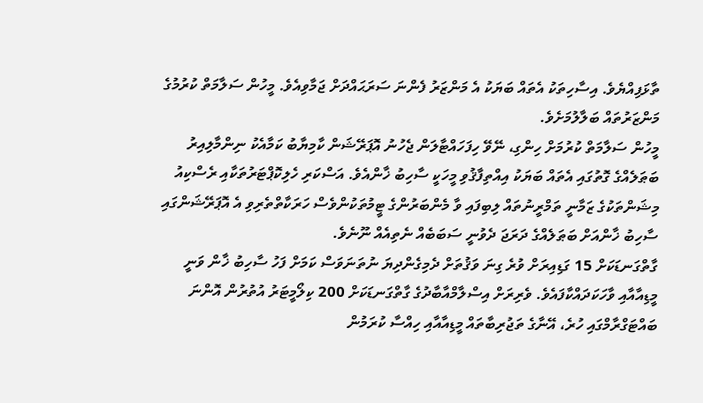ތާޅަފިއްޔެވެ. އިސާހިތަކު އެތައް ބަޔަކު އެ މަންޒަރު ފެންނަ ސަރަޙައްދަށް ޖަމާވިއެވެ. މީހުން ސަލާމަތް ކުރުމުގެ މަންޒަރުތައް ބަލާލުމަށެވެ.
މީހުން ސަލާމަތް ކުރުމަށް ހިންގި، ނޭވޭ ހިފަހައްޓާލަން ޖެހުނު އޮޕަރޭޝަން ކާމިޔާބު ކަމާއެކު ނިންމާލިއިރު ބަޠަލެއްގެ ގޮތުގައި އެތައް ބަޔަކު އިއްތިފާޤުވި މީހަކީ ސާހިބު ޚާންއެވެ. އަސްކަރި ހެލިކޮޕްޓަރުތަކާއި ރެސްކިއު މިޝަންތަކުގެ ޒަމާނީ ތަމްރީނުތައް ލިބިފައި ވާ މެންބަރުންގެ ޓީމުތަކުންވެސް ހަރަކާތްތެރިވި އެ އޮޕަރޭޝަންގައި ސާހިބު ޚާންއަށް ބަޠަލެއްގެ ދަރަޖަ ދެވުނީ ސަބަބެއް ނެތިއެއް ނޫނެވެ.
ގާތްގަނޑަކަށް 15 ގަޑިއިރަށް ވުރެ ގިނަ ވަޤުތަށް ދެމިގެންދިޔަ ނުތަނަވަސް ކަމަށް ފަހު ސާހިބު ޚާން ވަނީ މީޑިއާއާއި ވާހަކަދައްކާފައެވެ. ވެރިރަށް އިސްލާމްއާބާދުގެ ގާތްގަނޑަކަށް 200 ކިލޯމީޓަރު އުތުރުން އޮންނަ ބައްޓަގްރާމްގައި ހުރެ، އޭނާގެ ތަޖުރިބާތައް މީޑިއާއާއި ހިއްސާ ކުރަމުން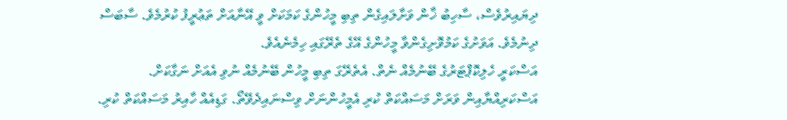ދިޔައިރުވެސް، ސާހިބު ޚާން ވަށާލައިގެން ތިބި މީހުންގެ ކަމަކަށް ވީ އޭނާއަށް ތަޢުރީފު ކުރުމެވެ. ސާބަސް ދިނުމެވެ. އަވަށުގެ ކަމުވޮށިގެންވާ މީހުންގެ އޭގެ ތެރޭގައި ހިމެނެއެވެ.
އަސްކަރީ ހެލިކޮޕްޓަރުގެ ބޭނުމެއް ނެތް. އެތެރޭގަ ތިބި މީހުން ބޭނުމެއް ނުވި އެއަށް ނަގާކަށް. އަސްކަރިއްޔާއިން ވަރަށް މަސައްކަތް ކުރި އެމީހުންނަށް ވިސްނައިދެވޭތޯ. ގަޑިއެއް ހާއިރު މަސައްކަތް ކުރި.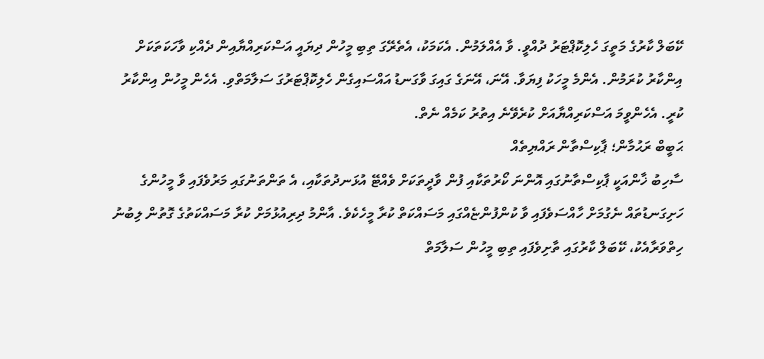ކޭބަލް ކާރުގެ މަތީގަ ހެލިކޮޕްޓަރު ދުއްވީ. ވާ އެއްލަމުން. އެކަމަކު، އެތެރޭގަ ތިބި މީހުން ދިޔައީ އަސްކަރިއްޔާއިން ދެއްކި ވާހަކަތަކަށް އިންކާރު ކުރަމުން. އެންމެ މީހަކު ފިޔަވާ. އޭނަ، އޭނަގެ ގައިގަ ވާގަނޑު އައްސައިގެން ހެލިކޮޕްޓަރުގަ ސަލާމަތްވި. އެހެން މީހުން އިންކާރު ކުރީ. އެހެންވީމަ އަސްކަރިއްޔާއަށް ކުރެވޭނެ އިތުރު ކަމެއް ނެތް.
ޙަބީބް ރަޙުމާން؛ ޕާކިސްތާން ރައްޔިތެއް
ސާހިބު ޚާންއަކީ ޕާކިސްތާނުގައި އޮންނަ ކޯރުތަކާއި ފުން ވާދީތަކަށް ވެއްޓޭ އުޅަނދުތަކާއި، އެ ތަންތަނުގައި މަރުވެފައި ވާ މީހުންގެ ހަށިގަނޑުތައް ނެގުމަށް ހާއްސަވެފައި ވާ ކުންފުންޏެއްގައި މަސައްކަތް ކުރާ މީހެކެވެ. އާންމު ދިރިއުޅުމަށް ކުރާ މަސައްކަތުގެ ގޮތުން ލިބުނު ހިތްވަރާއެކު، ކޭބަލް ކާރުގައި ތާށިވެފައި ތިބި މީހުން ސަލާމަތް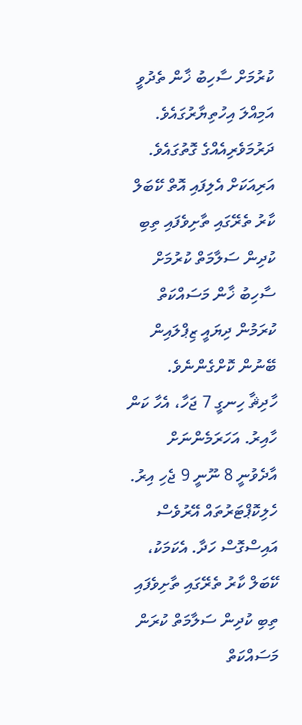ކުރުމަށް ސާހިބު ޚާން ތެދުވީ އަމިއްލަ އިހުތިޔާރުގައެވެ. ދަރުމަވެރިއެއްގެ ގޮތުގައެވެ. އަރިއަކަށް އެލިފައި އޮތް ކޭބަލް ކާރު ތެރޭގައި ތާށިވެފައި ތިބި ކުދިން ސަލާމަތް ކުރުމަށް ސާހިބު ޚާން މަސައްކަތް ކުރަމުން ދިޔައީ ޒިޕްލައިން ބޭނުން ކޮށްގެންނެވެ.
ހާދިޘާ ހިނގީ 7 ޖަހާ، އެހާ ކަން ހާއިރު. އަހަރަމެންނަށް އާދެވުނީ 8 ނޫނީ 9 ޖެހި އިރު. ހެލިކޮޕްޓަރުތައް އޭރުވެސް އައިސްގޮސް ހަދާ. އެކަމަކު، ކޭބަލް ކާރު ތެރޭގައި ތާށިވެފައި ތިބި ކުދިން ސަލާމަތް ކުރަން މަސައްކަތް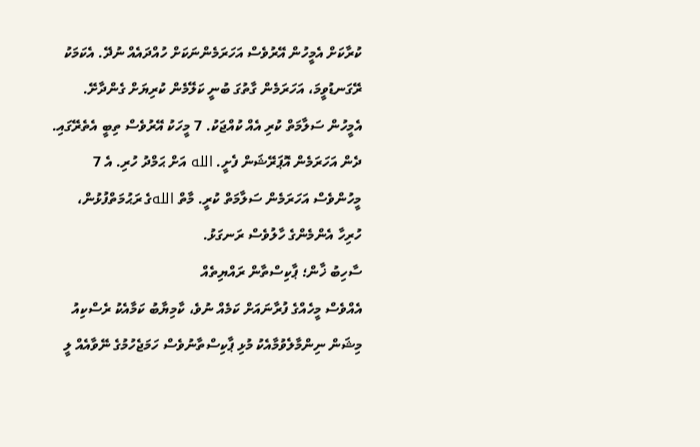ކުރާކަށް އެމީހުން އޭރުވެސް އަހަރަމެންނަކަށް ހުއްދައެއް ނުދޭ. އެކަމަކު ރޭގަނޑުވީމަ، އަހަރަމެން ގާތުގަ ބުނީ ކަލޭމެން ކުރިޔަށް ގެންދާށޭ. އެމީހުން ސަލާމަތް ކުރި އެއް ކުއްޖަކު. 7 މީހަކު އޭރުވެސް ތިބީ އެތެރޭގައި. ދެން އަހަރަމެން އޮޕަރޭޝަން ފެށީ. الله އަށް ޙަމްދު ހުރި. އެ 7 މީހުންވެސް އަހަރަމެން ސަލާމަތް ކުރީ. މާތް اللهގެ ރަޙުމަތްފުޅުން، ހުރިހާ އެންމެންގެ ހާލުވެސް ރަނގަޅު.
ސާހިބު ޚާން؛ ޕާކިސްތާން ރައްޔިތެއް
އެއްވެސް މީހެއްގެ ފުރާނައަށް ކަމެއް ނުވެ، ކާމިޔާބު ކަމާއެކު ރެސްކިއު މިޝަން ނިންމާލެވުމާއެކު މުޅި ޕާކިސްތާނުވެސް ހަމަޖެހުމުގެ ނޭވާއެއް ލީ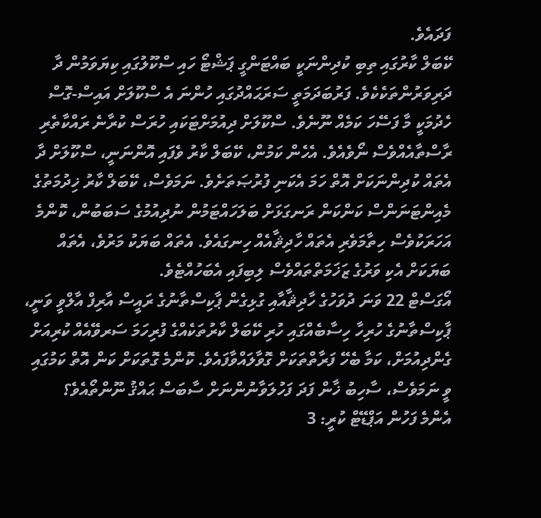ފަދައެވެ.
ކޭބަލް ކާރުގައި ތިބި ކުދިންނަކީ ބައްޓަންގީ ޕަޝްޓޯ ހައި ސްކޫލުގައި ކިޔަވަމުން ދާ ދަރިވަރުންތަކެކެވެ. ފަރުބަދަމަތީ ސަރަޙައްދުގައި ހުންނަ އެ ސްކޫލަށް އައިސް-ގޮސް ހެދުމަކީ މާ ފަސޭހަ ކަމެއް ނޫނެވެ. ސްކޫލަށް ދިއުމަށްޓަކައި ހުރަސް ކުރާނެ ރައްކާތެރި ރާސްތާއެއްވެސް ނޯވެއެވެ. އެހެން ކަމުން، ކޭބަލް ކާރު ވެފައި އޮންނަނީ، ސްކޫލަށް ދާ އެތައް ކުދިންނަކަށް އޮތް ހަމަ އެކަނި ފުރުޞަތަށެވެ. ނަމަވެސް، ކޭބަލް ކާރު ޚިދުމަތުގެ މެއިންޓަނަންސް ކަންކަން ރަނގަޅަށް ބަލަހައްޓަމުން ނުދިއުމުގެ ސަބަބުން، ކޮންމެ އަހަރަކުވެސް ހިތާމަވެރި އެތައް ހާދިޘާއެއް ހިނގައެވެ. އެތައް ބަޔަކު މަރުވެ، އެތައް ބަޔަކަށް އެކި ވަރުގެ ޒަޚަމަތްތައްވެސް ލިބިފައި އެބަހުއްޓެވެ.
އޯގަސްޓް 22 ވަނަ ދުވަހުގެ ހާދިޘާއާއި ގުޅިގެން ޕާކިސްތާނުގެ ރައީސް އާރިފް އާލްވީ ވަނީ، ޕާކިސްތާނުގެ ހުރިހާ ހިސާބެއްގައި ހުރި ކޭބަލް ކާރުތަކެއްގެ ފުރިހަމަ ސަރވޭއެއް ކުރިއަށް ގެންދިއުމަށް، ކަމާ ބެހޭ ފަރާތްތަކަށް ގޮވާލައްވާފައެވެ. ކޮންމެ ގޮތަކަށް ކަން އޮތް ކަމުގައި ވީ ނަމަވެސް، ސާހިބު ޚާން ފަދަ ފަހުލަވާނުންނަށް ސާބަސް ޙައްޤު ނޫންތޯއެވެ؟
އެންމެ ފަހުން އަޕްޑޭޓް ކުރީ: 3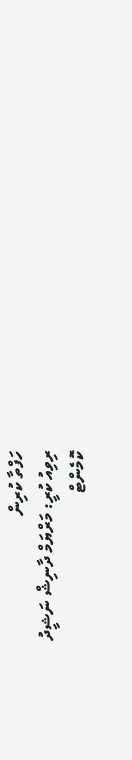ހަފްތާ ކުރިން
ރިވިއު ކުރީ: މަރްޔަމް ދާނިޝް ނަޝީދު
ކޮމެންޓް